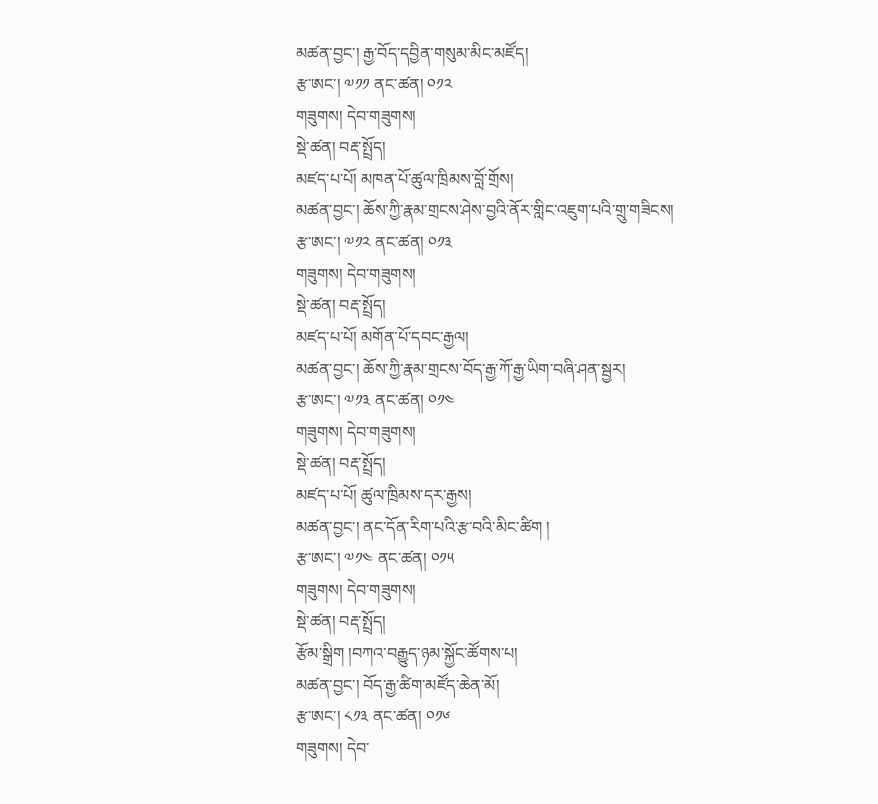མཚན་བྱང་། རྒྱ་བོད་དབྱིན་གསུམ་མིང་མཛོད།
རྩ་ཨང་། ༧༡༡ ནང་ཚན། ༠༡༢
གཟུགས། དེབ་གཟུགས།
སྡེ་ཚན། བརྡ་སྤྲོད།
མཛད་པ་པོ། མཁན་པོ་ཚུལ་ཁྲིམས་བློ་གྲོས།
མཚན་བྱང་། ཆོས་ཀྱི་རྣམ་གྲངས་ཤེས་བྱའི་ནོར་གླིང་འཇུག་པའི་གྲུ་གཟིངས།
རྩ་ཨང་། ༧༡༢ ནང་ཚན། ༠༡༣
གཟུགས། དེབ་གཟུགས།
སྡེ་ཚན། བརྡ་སྤྲོད།
མཛད་པ་པོ། མགོན་པོ་དབང་རྒྱལ།
མཚན་བྱང་། ཆོས་ཀྱི་རྣམ་གྲངས་བོད་རྒྱ་ཀོ་རྒྱ་ཡིག་བཞི་ཤན་སྦྱར།
རྩ་ཨང་། ༧༡༣ ནང་ཚན། ༠༡༤
གཟུགས། དེབ་གཟུགས།
སྡེ་ཚན། བརྡ་སྤྲོད།
མཛད་པ་པོ། ཚུལ་ཁྲིམས་དར་རྒྱས།
མཚན་བྱང་། ནང་དོན་རིག་པའི་རྩ་བའི་མིང་ཚིག །
རྩ་ཨང་། ༧༡༤ ནང་ཚན། ༠༡༥
གཟུགས། དེབ་གཟུགས།
སྡེ་ཚན། བརྡ་སྤྲོད།
རྩོམ་སྒྲིག །བཀའ་བརྒྱུད་ཉམ་སྐྱོང་ཚོགས་པ།
མཚན་བྱང་། བོད་རྒྱ་ཚིག་མཛོད་ཆེན་མོ།
རྩ་ཨང་། ༨༡༣ ནང་ཚན། ༠༡༦
གཟུགས། དེབ་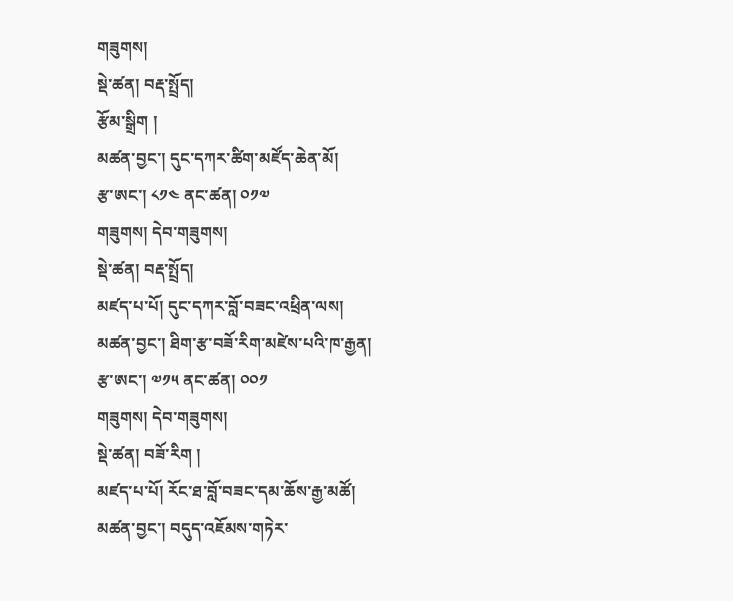གཟུགས།
སྡེ་ཚན། བརྡ་སྤྲོད།
རྩོམ་སྒྲིག །
མཚན་བྱང་། དུང་དཀར་ཚིག་མཛོད་ཆེན་མོ།
རྩ་ཨང་། ༨༡༤ ནང་ཚན། ༠༡༧
གཟུགས། དེབ་གཟུགས།
སྡེ་ཚན། བརྡ་སྤྲོད།
མཛད་པ་པོ། དུང་དཀར་བློ་བཟང་འཕྲིན་ལས།
མཚན་བྱང་། ཐིག་རྩ་བཟོ་རིག་མཛེས་པའི་ཁ་རྒྱན།
རྩ་ཨང་། ༧༡༥ ནང་ཚན། ༠༠༡
གཟུགས། དེབ་གཟུགས།
སྡེ་ཚན། བཟོ་རིག །
མཛད་པ་པོ། རོང་ཐ་བློ་བཟང་དམ་ཆོས་རྒྱ་མཚོ།
མཚན་བྱང་། བདུད་འཇོམས་གཏེར་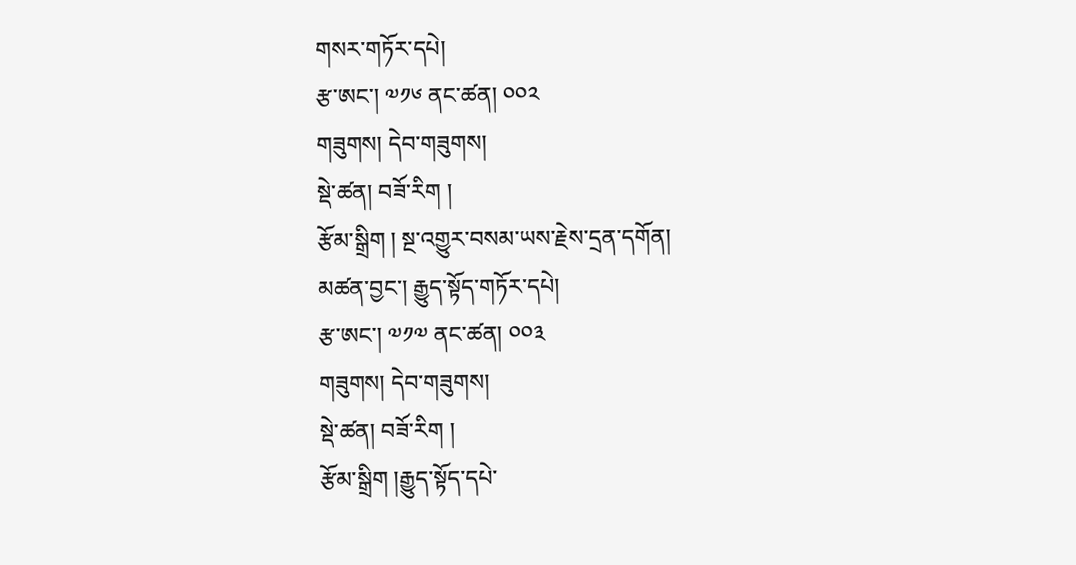གསར་གཏོར་དཔེ།
རྩ་ཨང་། ༧༡༦ ནང་ཚན། ༠༠༢
གཟུགས། དེབ་གཟུགས།
སྡེ་ཚན། བཟོ་རིག །
རྩོམ་སྒྲིག ། སྔ་འགྱུར་བསམ་ཡས་རྗེས་དྲན་དགོན།
མཚན་བྱང་། རྒྱུད་སྟོད་གཏོར་དཔེ།
རྩ་ཨང་། ༧༡༧ ནང་ཚན། ༠༠༣
གཟུགས། དེབ་གཟུགས།
སྡེ་ཚན། བཟོ་རིག །
རྩོམ་སྒྲིག །རྒྱུད་སྟོད་དཔེ་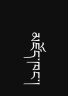མཛོད་ཁང་།